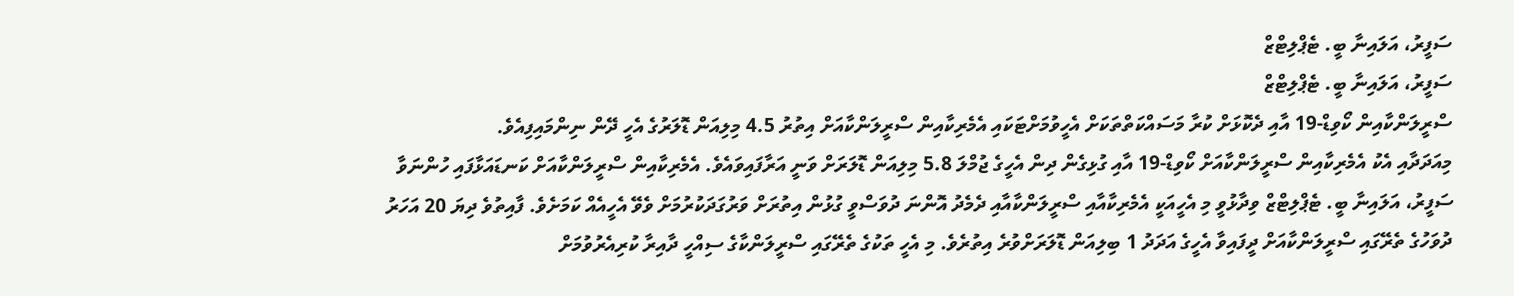ސަފީރު، އަލައިނާ ބީ. ޓެޕްލިޓްޒް
ސަފީރު، އަލައިނާ ބީ. ޓެޕްލިޓްޒް
ސްރީލަންކާއިން ކޯވިޑް-19 އާއި ދެކޮޅަށް ކުރާ މަސައްކަތްތަކަށް އެހީވުމަށްޓަކައި އެމެރިކާއިން ސްރީލަންކާއަށް އިތުރު 4.5 މިލިއަން ޑޮލަރުގެ އެހީ ދޭން ނިންމައިފިއެވެ.
މިއަދަދާއި އެކު އެމެރިކާއިން ސްރީލަންކާއަށް ކޯވިޑް-19 އާއި ގުޅިގެން ދިން އެހީގެ ޖުމްލަ 5.8 މިލިއަން ޑޮލަރަށް ވަނީ އަރާފައިވައެވެ. އެމެރިކާއިން ސްރީލަންކާއަށް ކަނޑައަޅާފައި ހުންނަވާ ސަފީރު، އަލައިނާ ބީ. ޓެޕްލިޓްޒް ވިދާޅުވީ މި އެހީއަކީ އެމެރިކާއާއި ސްރީލަންކާއާއި ދެމެދު އޮންނަ ދުވަސްވީ ގުޅުން އިތުރަށް ވަރުގަދަކުރުމަށް ވެވޭ އެހީއެއް ކަމަށެވެ. ފާއިތުވެ ދިޔަ 20 އަހަރު ދުވަހުގެ ތެރޭގައި ސްރީލަންކާއަށް ދީފައިވާ އެހީގެ އަދަދު 1 ބިލިއަން ޑޮލަރަށްވުރެ އިތުރެވެ. މި އެހީ ތަކުގެ ތެރޭގައި ސްރީލަންކާގެ ސިއްހީ ދާއިރާ ކުރިއެރުވުމަށް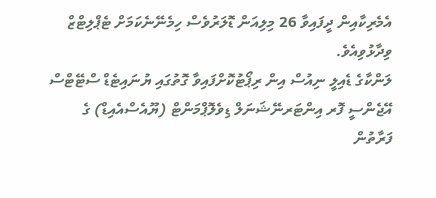އެމެރިކާއިން ދީފައިވާ 26 މިލިއަން ޑޮލަރުވެސް ހިމެނޭނެކަމަށް ޓެޕްލިޓްޒް ވިދާޅުވިއެވެ.
ލަންކާގެ ޑެއިލީ ނިއުސް އިން ރިޕޯޓުކޮށްފައިވާ ގޮތުގައި ޔުނައިޓެޑް ސްޓޭޓްސް އޭޖެންސީ ފޮރ އިންޓަރނޭޝަނަލް ޑިވެލޮޕްމަންޓް (ޔޫއެސްއެއިޑް) ގެ ފަރާތުން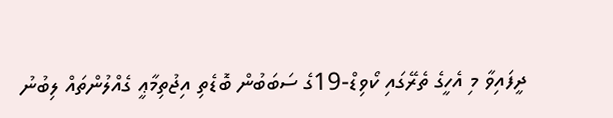ދީފައިވާ މި އެހީގެ ތެރޭގައި ކޯވިޑް-19ގެ ސަބަބުން ބޮޑެތި އިޖުތިމާޢީ ގެއްލުންތައް ލިބުނު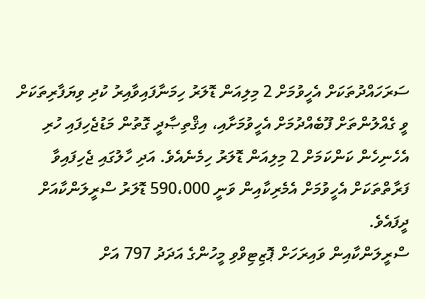ސަރަހައްދުތަކަށް އެހީވުމަށް 2 މިލިއަން ޑޮލަރު ހިމަނާފައިވާއިރު ކުދި ވިޔަފާރިތަކަށް ވީ ގެއްލުންތަށް ފޫބެއްދުމަށް އެހީވުމަށާއި، އިޤްތިޞާދީ ގޮތުން މަޑުޖެހިފައި ހުރި އެހެނިހެން ކަންކަމަށް 2 މިލިއަން ޑޮލަރު ހިމެނެއެވެ. އަދި ހާލުގައި ޖެހިފައިވާ ފަރާތްތަކަށް އެހީވުމަށް އެމެރިކާއިން ވަނީ 590،000 ޑޮލަރު ސްރީލަންކާއަށް ދީފައެވެ.
ސްރީލަންކާއިން ވައިރަހަށް ޕޮޒިޓިވްވި މީހުންގެ އަދަދު 797 އަށް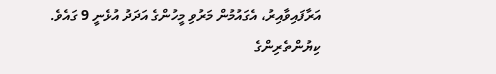އަރާފައިވާއިރު، އެގައުމުން މަރުވި މީހުންގެ އަދަދު އުޅެނީ 9 ގައެވެ.
ކިޔުންތެރިންގެ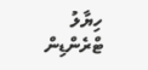ހިޔާލު
ޓްރެންޑިން